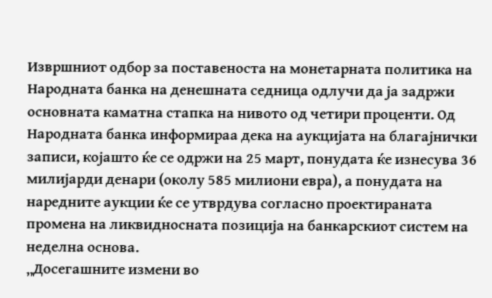Извршниот одбор за поставеноста на монетарната политика на Народната банка на денешната седница одлучи да ја задржи основната каматна стапка на нивото од четири проценти. Од Народната банка информираа дека на аукцијата на благајнички записи, којашто ќе се одржи на 25 март, понудата ќе изнесува 36 милијарди денари (околу 585 милиони евра), а понудата на наредните аукции ќе се утврдува согласно проектираната промена на ликвидносната позиција на банкарскиот систем на неделна основа.
„Досегашните измени во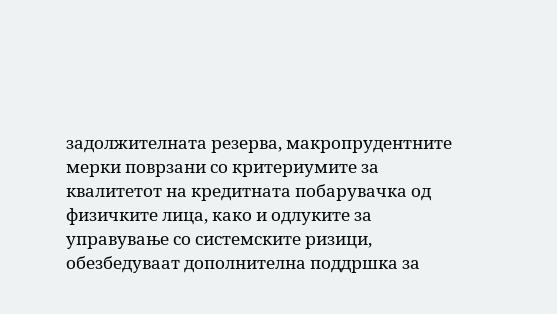задолжителната резерва, макропрудентните мерки поврзани со критериумите за квалитетот на кредитната побарувачка од физичките лица, како и одлуките за управување со системските ризици, обезбедуваат дополнителна поддршка за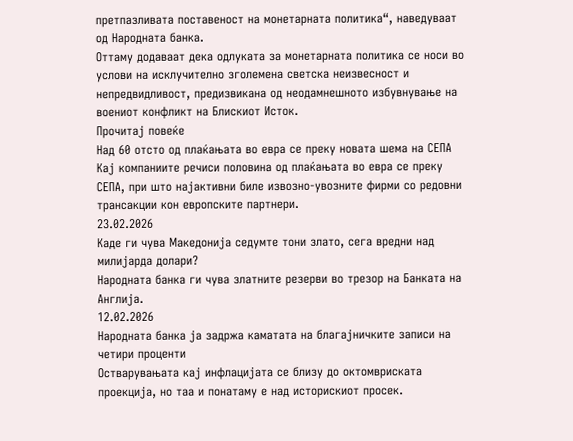претпазливата поставеност на монетарната политика“, наведуваат од Народната банка.
Оттаму додаваат дека одлуката за монетарната политика се носи во услови на исклучително зголемена светска неизвесност и непредвидливост, предизвикана од неодамнешното избувнување на воениот конфликт на Блискиот Исток.
Прочитај повеќе
Над 60 отсто од плаќањата во евра се преку новата шема на СЕПА
Кај компаниите речиси половина од плаќањата во евра се преку СЕПА, при што најактивни биле извозно-увозните фирми со редовни трансакции кон европските партнери.
23.02.2026
Каде ги чува Македонија седумте тони злато, сега вредни над милијарда долари?
Народната банка ги чува златните резерви во трезор на Банката на Англија.
12.02.2026
Народната банка ја задржа каматата на благајничките записи на четири проценти
Остварувањата кај инфлацијата се близу до октомвриската проекција, но таа и понатаму е над историскиот просек.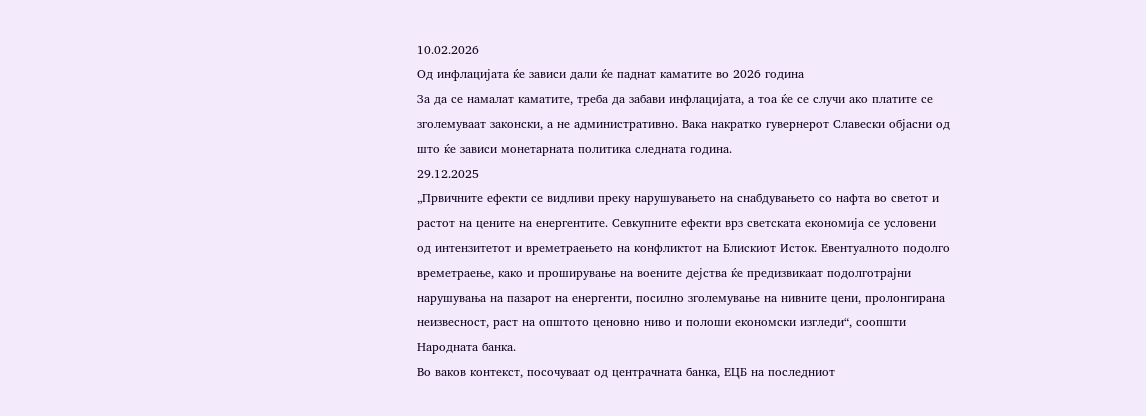10.02.2026
Од инфлацијата ќе зависи дали ќе паднат каматите во 2026 година
За да се намалат каматите, треба да забави инфлацијата, а тоа ќе се случи ако платите се зголемуваат законски, а не административно. Вака накратко гувернерот Славески објасни од што ќе зависи монетарната политика следната година.
29.12.2025
„Првичните ефекти се видливи преку нарушувањето на снабдувањето со нафта во светот и растот на цените на енергентите. Севкупните ефекти врз светската економија се условени од интензитетот и времетраењето на конфликтот на Блискиот Исток. Евентуалното подолго времетраење, како и проширување на воените дејства ќе предизвикаат подолготрајни нарушувања на пазарот на енергенти, посилно зголемување на нивните цени, пролонгирана неизвесност, раст на општото ценовно ниво и полоши економски изгледи“, соопшти Народната банка.
Во ваков контекст, посочуваат од центрачната банка, ЕЦБ на последниот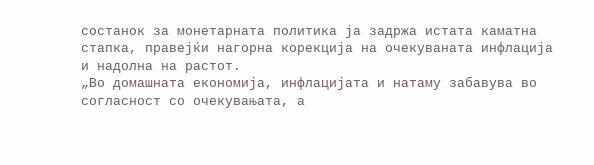состанок за монетарната политика ја задржа истата каматна стапка, правејќи нагорна корекција на очекуваната инфлација и надолна на растот.
„Во домашната економија, инфлацијата и натаму забавува во согласност со очекувањата, а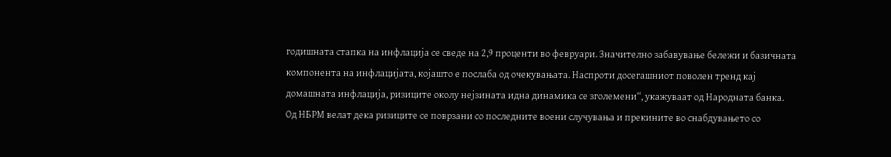годишната стапка на инфлација се сведе на 2,9 проценти во февруари. Значително забавување бележи и базичната компонента на инфлацијата, којашто е послаба од очекувањата. Наспроти досегашниот поволен тренд кај домашната инфлација, ризиците околу нејзината идна динамика се зголемени“, укажуваат од Народната банка.
Од НБРМ велат дека ризиците се поврзани со последните воени случувања и прекините во снабдувањето со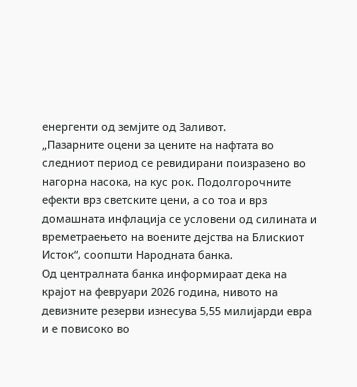енергенти од земјите од Заливот.
„Пазарните оцени за цените на нафтата во следниот период се ревидирани поизразено во нагорна насока, на кус рок. Подолгорочните ефекти врз светските цени, а со тоа и врз домашната инфлација се условени од силината и времетраењето на воените дејства на Блискиот Исток“, соопшти Народната банка.
Од централната банка информираат дека на крајот на февруари 2026 година, нивото на девизните резерви изнесува 5,55 милијарди евра и е повисоко во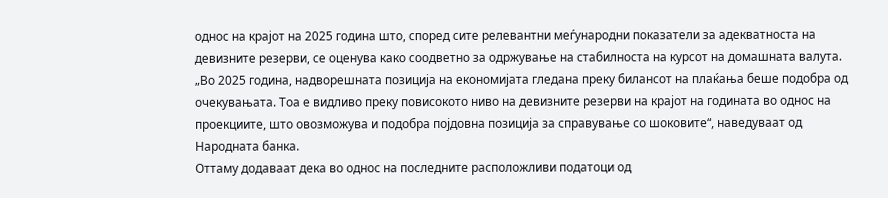однос на крајот на 2025 година што, според сите релевантни меѓународни показатели за адекватноста на девизните резерви, се оценува како соодветно за одржување на стабилноста на курсот на домашната валута.
„Во 2025 година, надворешната позиција на економијата гледана преку билансот на плаќања беше подобра од очекувањата. Тоа е видливо преку повисокото ниво на девизните резерви на крајот на годината во однос на проекциите, што овозможува и подобра појдовна позиција за справување со шоковите“, наведуваат од Народната банка.
Оттаму додаваат дека во однос на последните расположливи податоци од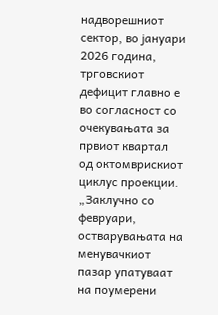надворешниот сектор, во јануари 2026 година, трговскиот дефицит главно е во согласност со очекувањата за првиот квартал од октомврискиот циклус проекции.
„Заклучно со февруари, остварувањата на менувачкиот пазар упатуваат на поумерени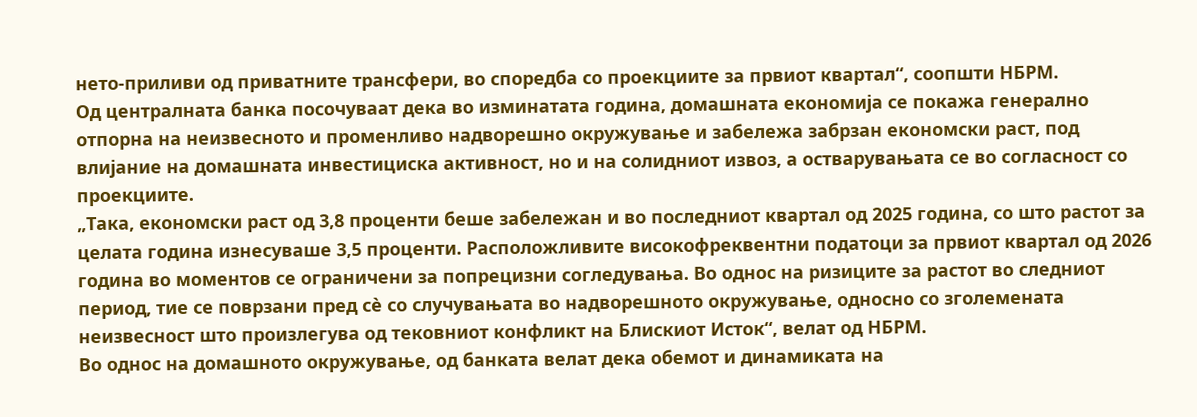нето-приливи од приватните трансфери, во споредба со проекциите за првиот квартал“, соопшти НБРМ.
Од централната банка посочуваат дека во изминатата година, домашната економија се покажа генерално отпорна на неизвесното и променливо надворешно окружување и забележа забрзан економски раст, под влијание на домашната инвестициска активност, но и на солидниот извоз, а остварувањата се во согласност со проекциите.
„Така, економски раст од 3,8 проценти беше забележан и во последниот квартал од 2025 година, со што растот за целата година изнесуваше 3,5 проценти. Расположливите високофреквентни податоци за првиот квартал од 2026 година во моментов се ограничени за попрецизни согледувања. Во однос на ризиците за растот во следниот период, тие се поврзани пред сѐ со случувањата во надворешното окружување, односно со зголемената неизвесност што произлегува од тековниот конфликт на Блискиот Исток“, велат од НБРМ.
Во однос на домашното окружување, од банката велат дека обемот и динамиката на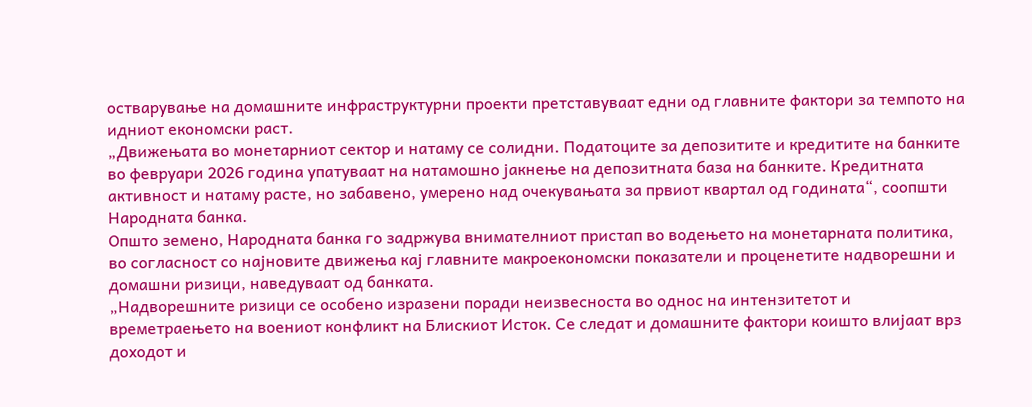остварување на домашните инфраструктурни проекти претставуваат едни од главните фактори за темпото на идниот економски раст.
„Движењата во монетарниот сектор и натаму се солидни. Податоците за депозитите и кредитите на банките во февруари 2026 година упатуваат на натамошно јакнење на депозитната база на банките. Кредитната активност и натаму расте, но забавено, умерено над очекувањата за првиот квартал од годината“, соопшти Народната банка.
Општо земено, Народната банка го задржува внимателниот пристап во водењето на монетарната политика, во согласност со најновите движења кај главните макроекономски показатели и проценетите надворешни и домашни ризици, наведуваат од банката.
„Надворешните ризици се особено изразени поради неизвесноста во однос на интензитетот и времетраењето на воениот конфликт на Блискиот Исток. Се следат и домашните фактори коишто влијаат врз доходот и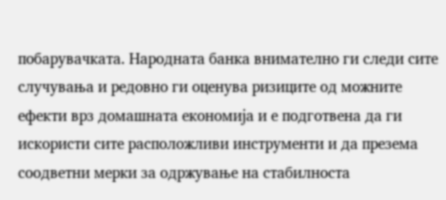побарувачката. Народната банка внимателно ги следи сите случувања и редовно ги оценува ризиците од можните ефекти врз домашната економија и е подготвена да ги искористи сите расположливи инструменти и да презема соодветни мерки за одржување на стабилноста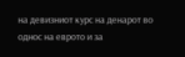на девизниот курс на денарот во однос на еврото и за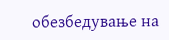обезбедување на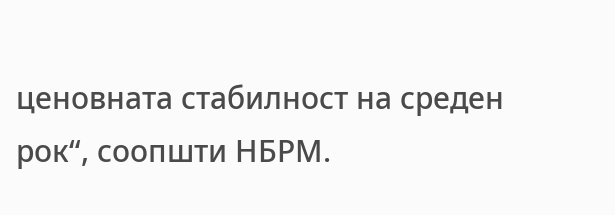ценовната стабилност на среден рок“, соопшти НБРМ.